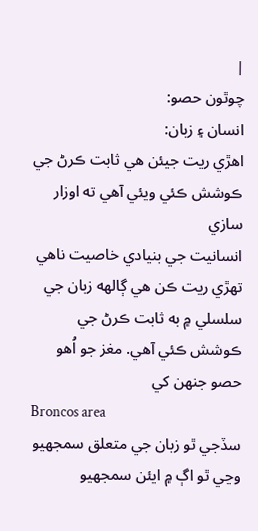|
چوٿون حصو:
انسان ۽ زبان:
اهڙي ريت جيئن هي ثابت ڪرڻ جي ڪوشش ڪئي ويئي آهي ته اوزار سازي
انسانيت جي بنيادي خاصيت ناهي تهڙي ريت ڪن هي ڳالهه زبان جي
سلسلي ۾ به ثابت ڪرڻ جي ڪوشش ڪئي آهي. مغز جو اُهو حصو جنهن کي
Broncos area
سڏجي ٿو زبان جي متعلق سمجهيو وڃي ٿو اڳ ۾ ايئن سمجهيو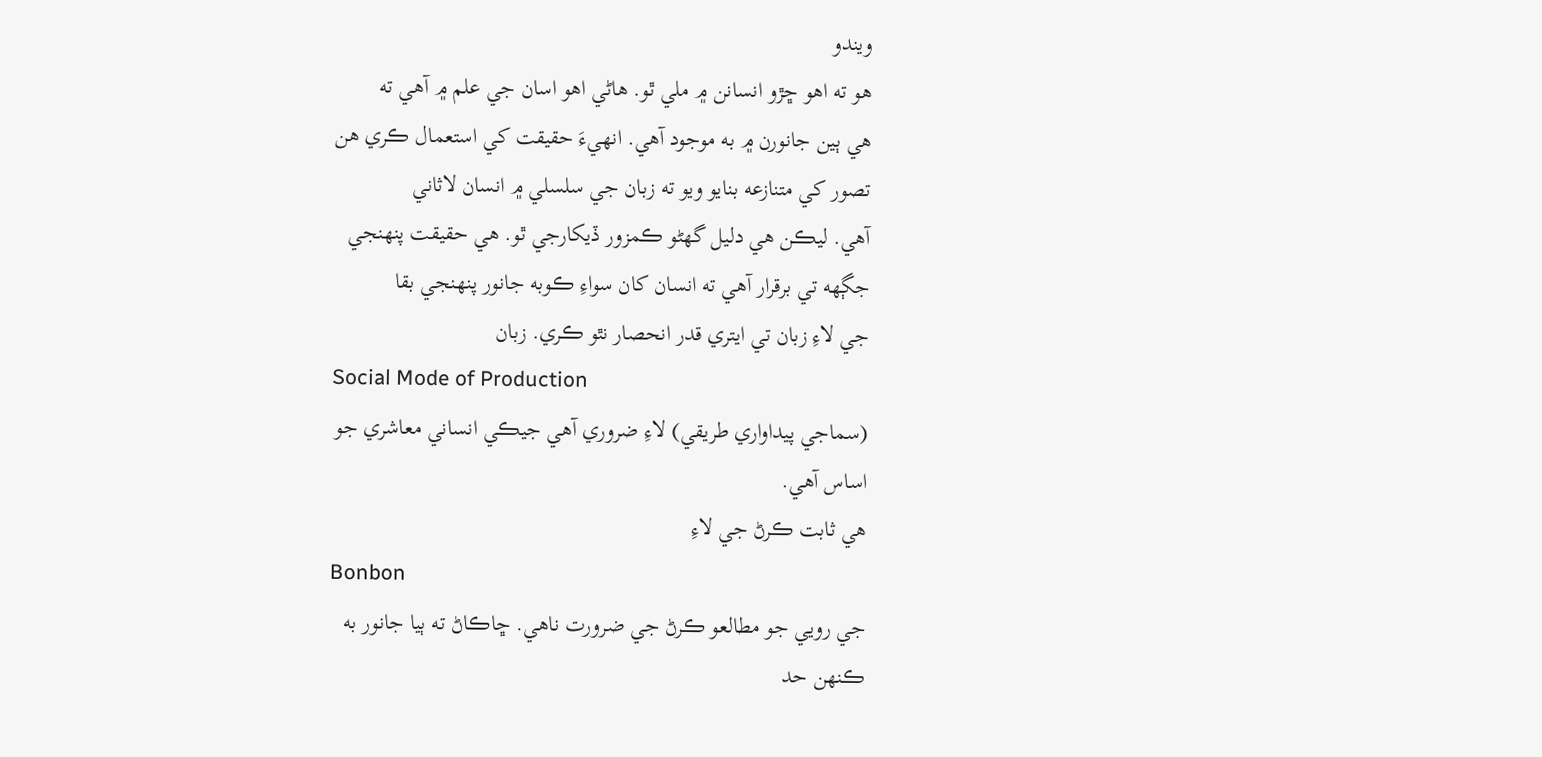ويندو
هو ته اهو ڇڙو انسانن ۾ ملي ٿو. هاڻي اهو اسان جي علم ۾ آهي ته
هي ٻين جانورن ۾ به موجود آهي. انهيءَ حقيقت کي استعمال ڪري هن
تصور کي متنازعه بنايو ويو ته زبان جي سلسلي ۾ انسان لاثاني
آهي. ليڪن هي دليل گهڻو ڪمزور ڏيکارجي ٿو. هي حقيقت پنهنجي
جڳهه تي برقرار آهي ته انسان کان سواءِ ڪوبه جانور پنهنجي بقا
جي لاءِ زبان تي ايتري قدر انحصار نٿو ڪري. زبان
Social Mode of Production
(سماجي پيداواري طريقي) لاءِ ضروري آهي جيڪي انساني معاشري جو
اساس آهي.
هي ثابت ڪرڻ جي لاءِ
Bonbon
جي رويي جو مطالعو ڪرڻ جي ضرورت ناهي. ڇاڪاڻ ته ٻيا جانور به
ڪنهن حد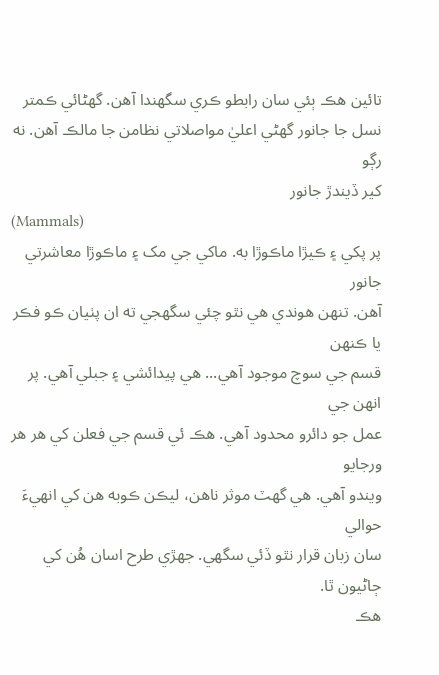تائين هڪ ٻئي سان رابطو ڪري سگهندا آهن. گهڻائي ڪمتر
نسل جا جانور گهڻي اعليٰ مواصلاتي نظامن جا مالڪ آهن. نه رڳو
کير ڏيندڙ جانور
(Mammals)
پر پکي ۽ ڪيڙا ماڪوڙا به. ماکي جي مک ۽ ماڪوڙا معاشرتي جانور
آهن. تنهن هوندي هي نٿو چئي سگهجي ته ان پٺيان ڪو فڪر يا ڪنهن
قسم جي سوچ موجود آهي... هي پيدائشي ۽ جبلي آهي. پر انهن جي
عمل جو دائرو محدود آهي. هڪ ئي قسم جي فعلن کي هر هر ورجايو
ويندو آهي. هي گهٽ موثر ناهن، ليڪن ڪوبه هن کي انهيءَ حوالي
سان زبان قرار نٿو ڏئي سگهي. جهڙي طرح اسان هُن کي ڄاڻيون ٿا.
هڪ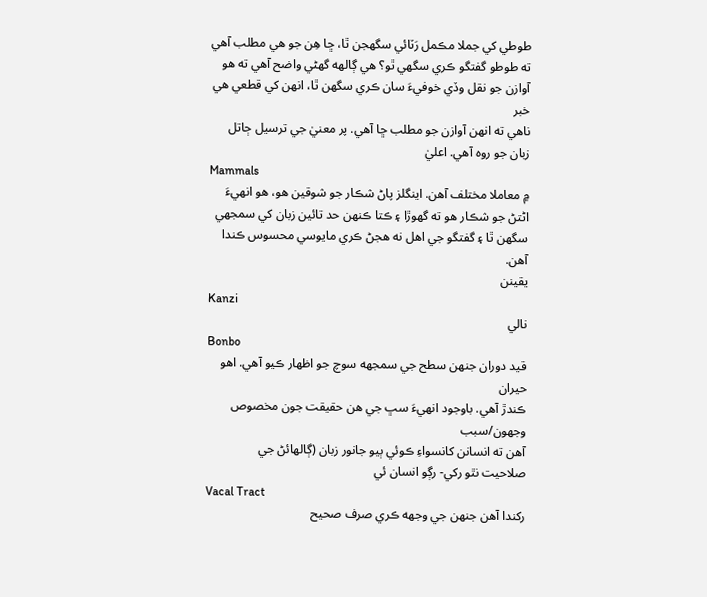طوطي کي جملا مڪمل رَٽائي سگهجن ٿا، ڇا هِن جو هي مطلب آهي
ته طوطو گفتگو ڪري سگهي ٿو؟ هي ڳالهه گهڻي واضح آهي ته هو
آوازن جو نقل وڏي خوفيءَ سان ڪري سگهن ٿا، انهن کي قطعي هي خبر
ناهي ته انهن آوازن جو مطلب ڇا آهي. پر معنيٰ جي ترسيل ڄاتل
زبان جو روه آهي. اعليٰ
Mammals
۾ معاملا مختلف آهن. اينگلز پاڻ شڪار جو شوقين هو، هو انهيءَ
اڻتڻ جو شڪار هو ته گهوڙا ۽ ڪتا ڪنهن حد تائين زبان کي سمجهي
سگهن ٿا ۽ گفتگو جي اهل نه هجڻ ڪري مايوسي محسوس ڪندا آهن.
يقينن
Kanzi
نالي
Bonbo
قيد دوران جنهن سطح جي سمجهه سوچ جو اظهار ڪيو آهي. اهو حيران
ڪندڙ آهي. باوجود انهيءَ سڀ جي هن حقيقت جون مخصوص وجهون/سبب
آهن ته انسانن کانسواءِ ڪوئي ٻيو جانور زبان (ڳالهائڻ جي
صلاحيت نٿو رکي- رڳو انسان ئي
Vacal Tract
رکندا آهن جنهن جي وجهه ڪري صرف صحيح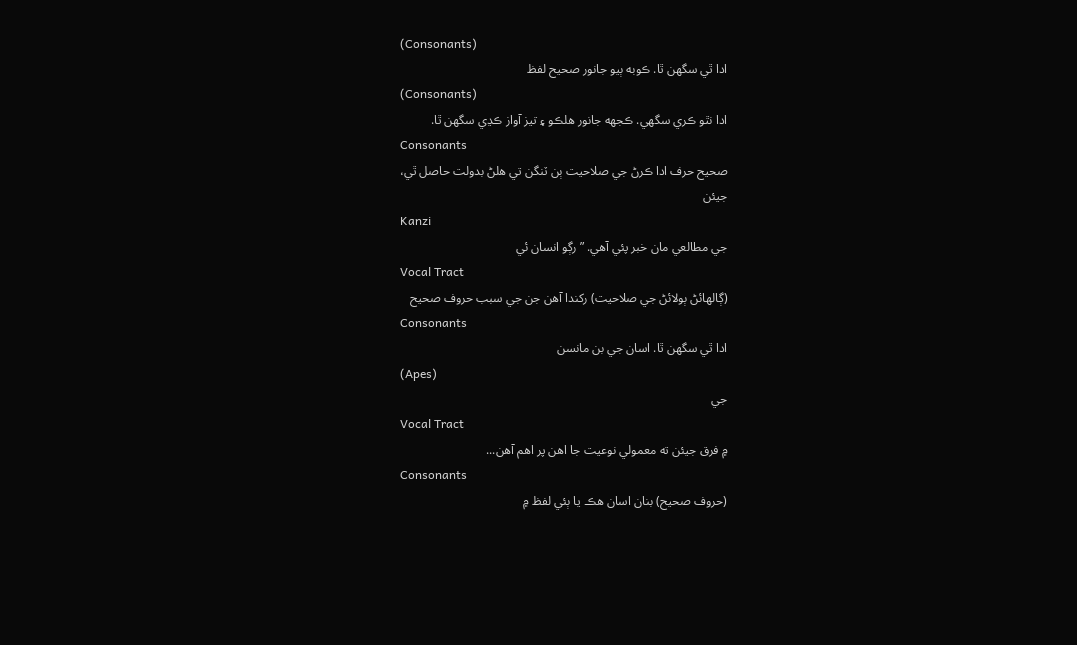(Consonants)
ادا ٿي سگهن ٿا. ڪوبه ٻيو جانور صحيح لفظ
(Consonants)
ادا نٿو ڪري سگهي. ڪجهه جانور هلڪو ۽ تيز آواز ڪڍي سگهن ٿا.
Consonants
صحيح حرف ادا ڪرڻ جي صلاحيت ٻن ٽنگن تي هلڻ بدولت حاصل ٿي،
جيئن
Kanzi
جي مطالعي مان خبر پئي آهي. ”رڳو انسان ئي
Vocal Tract
(ڳالهائڻ ٻولائڻ جي صلاحيت) رکندا آهن جن جي سبب حروف صحيح
Consonants
ادا ٿي سگهن ٿا. اسان جي بن مانسن
(Apes)
جي
Vocal Tract
۾ فرق جيئن ته معمولي نوعيت جا اهن پر اهم آهن...
Consonants
(حروف صحيح) بنان اسان هڪ يا ٻئي لفظ ۾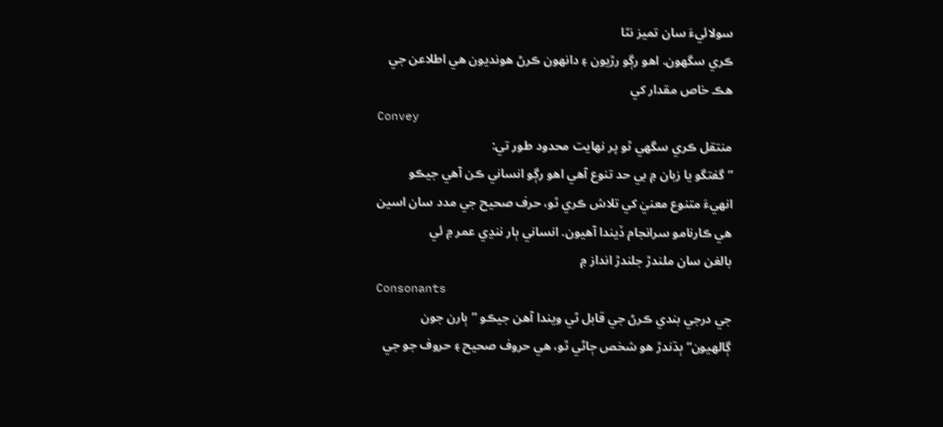سولائيءَ سان تميز نٿا
ڪري سگهون. اهو رڳو رڙيون ۽ دانهون ڪرڻ هونديون هي اطلاعن جي
هڪ خاص مقدار کي
Convey
منتقل ڪري سگهي ٿو پر نهايت محدود طور تي:
”گفتگو يا زبان ۾ بي حد تنوع آهي اهو رڳو انساني ڪن آهي جيڪو
انهيءَ متنوع معنيٰ کي تلاش ڪري ٿو، حرف صحيح جي مدد سان اسين
هي ڪارنامو سرانجام ڏيندا آهيون. انساني ٻار ننڍي عمر ۾ ئي
بالغن سان ملندڙ جلندڙ انداز ۾
Consonants
جي درجي بندي ڪرڻ جي قابل ٿي ويندا آهن جيڪو ”ٻارن جون
ڳالهيون“ ٻڌندڙ هو شخص ڄاڻي ٿو، هي حروف صحيح ۽ حروف جو جي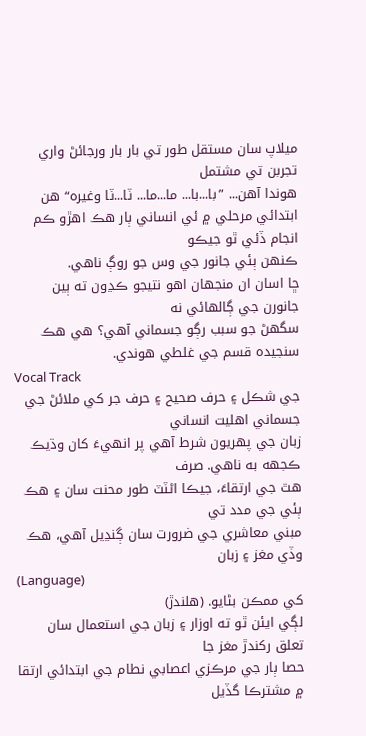ميلاپ سان مستقل طور تي بار بار ورجائڻ واري تجربن تي مشتمل
هوندا آهن... ”با...با... ما...ما... ٽا...ٽا وغيره“ هن
ابتدائي مرحلي ۾ ئي انساني ٻار هڪ اهڙو ڪم انجام ڏئي ٿو جيڪو
ڪنهن ٻئي جانور جي وس جو روڳ ناهي.
ڇا اسان ان منجهان اهو نتيجو ڪڍون ته ٻين جانورن جي ڳالهائي نه
سگهڻ جو سبب رڳو جسماني آهي؟ هي هڪ سنجيده قسم جي غلطي هوندي.
Vocal Track
جي شڪل ۽ حرف صحيح ۽ حرف جر کي ملائڻ جي جسماني اهليت انساني
زبان جي پهريون شرط آهي پر انهيءَ کان وڌيڪ ڪجهه به ناهي. صرف
هٿ جي ارتقاءَ، جيڪا اڻٽٽ طور محنت سان ۽ هڪ ٻئي جي مدد تي
مبني معاشري جي ضرورت سان ڳنڍيل آهي، هڪ وڏي مغز ۽ زبان
(Language)
کي ممڪن بڻايو. (هلندڙ)
لڳي ايئن ٿو ته اوزار ۽ زبان جي استعمال سان تعلق رکندڙ مغز جا
حصا ٻار جي مرڪزي اعصابي نطام جي ابتدائي ارتقا ۾ مشترڪا گڏيل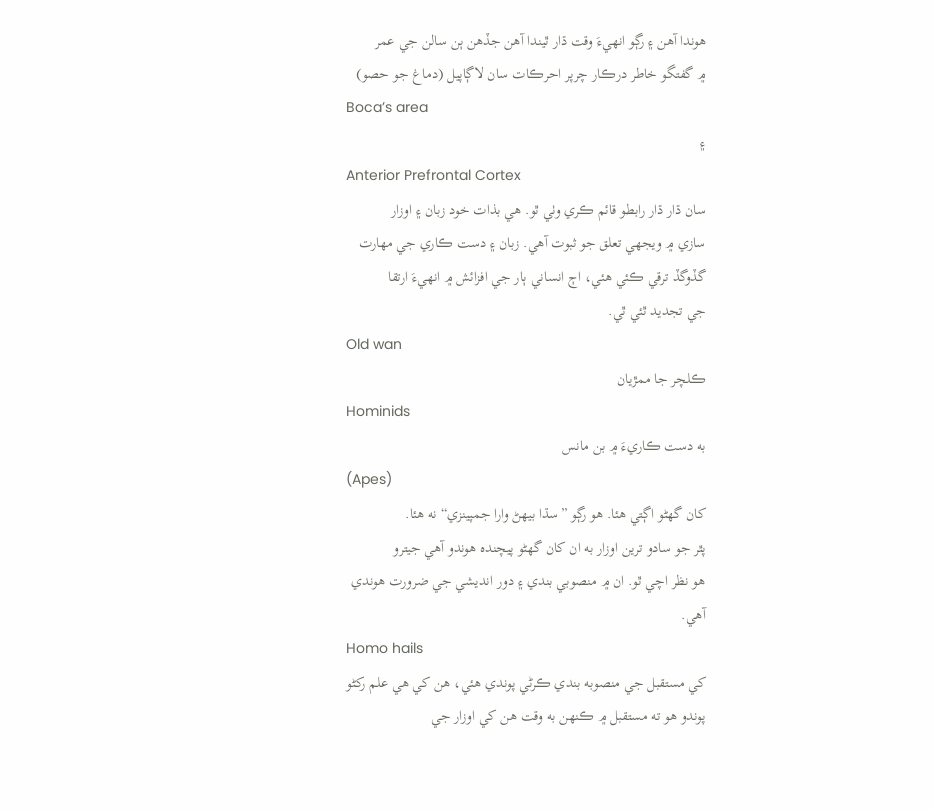هوندا آهن ۽ رڳو انهيءَ وقت ڌار ٿيندا آهن جڏهن ٻن سالن جي عمر
۾ گفتگو خاطر درڪار چرپر احرڪات سان لاڳاپيل (دماغ جو حصو)
Boca’s area
۽
Anterior Prefrontal Cortex
سان ڌار ڌار رابطو قائم ڪري وٺي ٿو. هي بذات خود زبان ۽ اوزار
سازي ۾ ويجهي تعلق جو ثبوت آهي. زبان ۽ دست ڪاري جي مهارت
گڏوگڏ ترقي ڪئي هئي، اڄ انساني ٻار جي افزائش ۾ انهيءَ ارتقا
جي تجديد ٿئي ٿي.
Old wan
ڪلچر جا ممڙيان
Hominids
به دست ڪاريءَ ۾ بن مانس
(Apes)
کان گهڻو اڳتي هئا. هو رڳو ”سڌا بيهڻ وارا جمپينزي“ نه هئا.
پٿر جو سادو ترين اوزار به ان کان گهڻو پيچنده هوندو آهي جيترو
هو نظر اچي ٿو. ان ۾ منصوبي بندي ۽ دور انديشي جي ضرورت هوندي
آهي.
Homo hails
کي مستقبل جي منصوبه بندي ڪرڻي پوندي هئي، هن کي هي علم رکڻو
پوندو هو ته مستقبل ۾ ڪنهن به وقت هن کي اوزار جي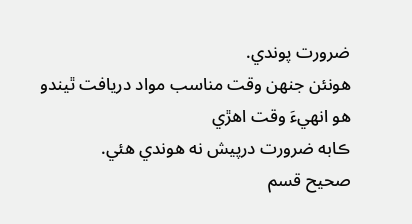ضرورت پوندي.
هونئن جنهن وقت مناسب مواد دريافت ٿيندو هو انهيءَ وقت اهڙي
ڪابه ضرورت درپيش نه هوندي هئي.
صحيح قسم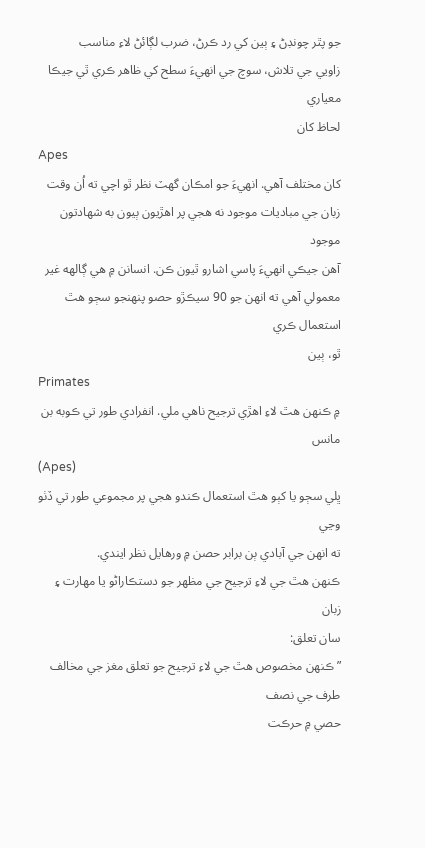جو پٿر چونڊڻ ۽ ٻين کي رد ڪرڻ، ضرب لڳائڻ لاءِ مناسب
زاويي جي تلاش، سوچ جي انهيءَ سطح کي ظاهر ڪري ٿي جيڪا معياري
لحاظ کان
Apes
کان مختلف آهي. انهيءَ جو امڪان گهٽ نظر ٿو اچي ته اُن وقت
زبان جي مباديات موجود نه هجي پر اهڙيون ٻيون به شهادتون موجود
آهن جيڪي انهيءَ پاسي اشارو ٿيون ڪن. انسانن ۾ هي ڳالهه غير
معمولي آهي ته انهن جو 90 سيڪڙو حصو پنهنجو سڄو هٿ استعمال ڪري
ٿو، ٻين
Primates
۾ ڪنهن هٿ لاءِ اهڙي ترجيح ناهي ملي. انفرادي طور تي ڪوبه بن
مانس
(Apes)
ڀلي سڄو يا کٻو هٿ استعمال ڪندو هجي پر مجموعي طور تي ڏٺو وڃي
ته انهن جي آبادي ٻن برابر حصن ۾ ورهايل نظر ايندي.
ڪنهن هٿ جي لاءِ ترجيح جي مظهر جو دستڪاراڻو يا مهارت ۽ زبان
سان تعلق:
”ڪنهن مخصوص هٿ جي لاءِ ترجيح جو تعلق مغز جي مخالف طرف جي نصف
حصي ۾ حرڪت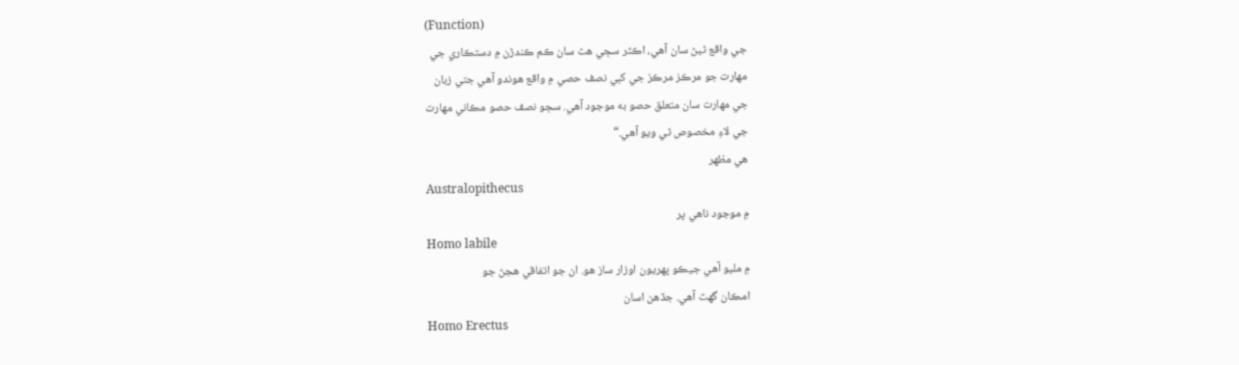(Function)
جي واقع ٿيڻ سان آهي، اڪثر سڄي هٿ سان ڪم ڪندڙن ۾ دستڪاري جي
مهارت جو مرڪز مرڪز جي کٻي نصف حصي ۾ واقع هوندو آهي جتي زبان
جي مهارت سان متعلق حصو به موجود آهي. سڄو نصف حصو مڪاني مهارت
جي لاءِ مخصوص ٿي ويو آهي.“
هي مظهر
Australopithecus
۾ موجود ناهي پر
Homo labile
۾ مليو آهي جيڪو پهريون اوزار ساز هو. ان جو اتفاقي هجڻ جو
امڪان گهٽ آهي. جڏهن اسان
Homo Erectus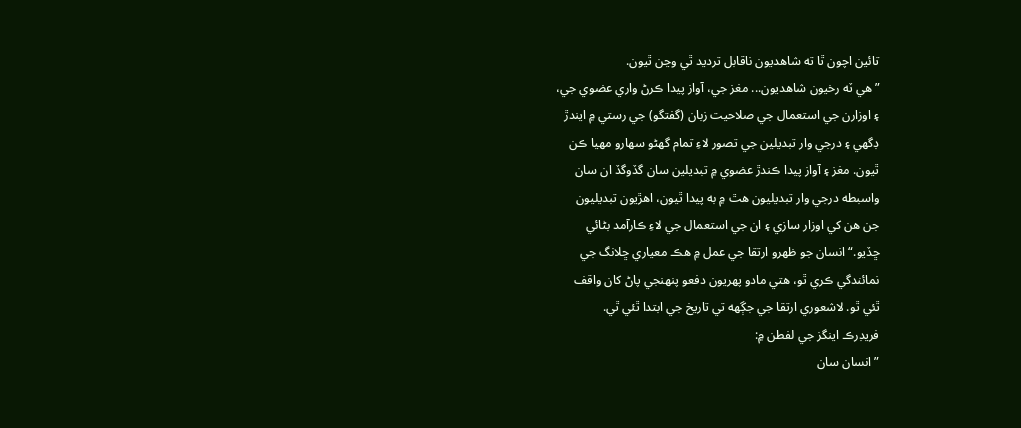تائين اچون ٿا ته شاهديون ناقابل ترديد ٿي وڃن ٿيون.
”هي ٽه رخيون شاهديون... مغز جي، آواز پيدا ڪرڻ واري عضوي جي،
۽ اوزارن جي استعمال جي صلاحيت زبان (گفتگو) جي رستي ۾ ايندڙ
ڊگهي ۽ درجي وار تبديلين جي تصور لاءِ تمام گهڻو سهارو مهيا ڪن
ٿيون. مغز ۽ آواز پيدا ڪندڙ عضوي ۾ تبديلين سان گڏوگڏ ان سان
واسبطه درجي وار تبديليون هٿ ۾ به پيدا ٿيون، اهڙيون تبديليون
جن هن کي اوزار سازي ۽ ان جي استعمال جي لاءِ ڪارآمد بڻائي
ڇڏيو.“ انسان جو ظهرو ارتقا جي عمل ۾ هڪ معياري ڇلانگ جي
نمائندگي ڪري ٿو، هتي مادو پهريون دفعو پنهنجي پاڻ کان واقف
ٿئي ٿو. لاشعوري ارتقا جي جڳهه تي تاريخ جي ابتدا ٿئي ٿي.
فريڊرڪ اينگز جي لفطن ۾:
”انسان سان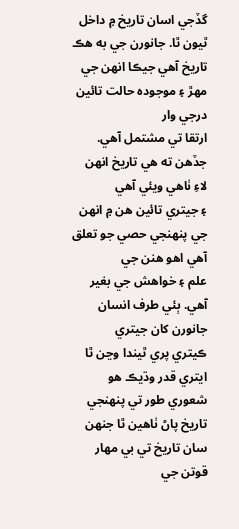گڏجي اسان تاريخ ۾ داخل ٿيون ٿا. جانورن جي به هڪ
تاريخ آهي جيڪا انهن جي مهڙ ۽ موجوده حالت تائين درجي وار
ارتقا تي مشتمل آهي. جڏهن ته هي تاريخ انهن لاءِ ٺاهي ويئي آهي
۽ جيتري تائين هن ۾ انهن جي پنهنجي حصي جو تعلق آهي اهو هنن جي
علم ۽ خواهش جي بغير آهي. ٻئي طرف انسان جانورن کان جيتري
ڪيتري پري ٿيندا وڃن ٿا ايتري قدر وڌيڪ هو شعوري طور تي پنهنجي
تاريخ پاڻ ٺاهين ٿا جنهن سان تاريخ تي بي مهار قوتن جي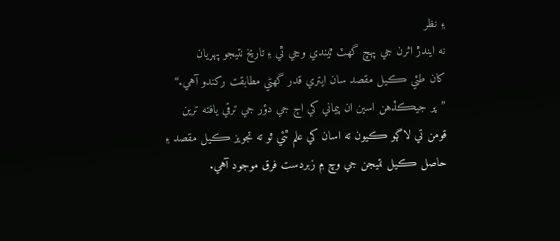۽ نظر
نه ايندڙ اثرن جي پهچ گهٽ ٿيندي وڃي ٿي ۽ تاريخ نتيجو پهريان
کان طئي ڪيل مقصد سان ايتري قدر گهڻي مطابقت رکندو آهي.“
”پر جيڪڏهن اسين ان پيماني کي اڄ جي دؤر جي ترقي يافته ترين
قومن تي لاڳو ڪيون ته اسان کي علم ٿئي ٿو ته تجويز ڪيل مقصد ۽
حاصل ڪيل نتيجن جي وچ ۾ زبردست فرق موجود آهي.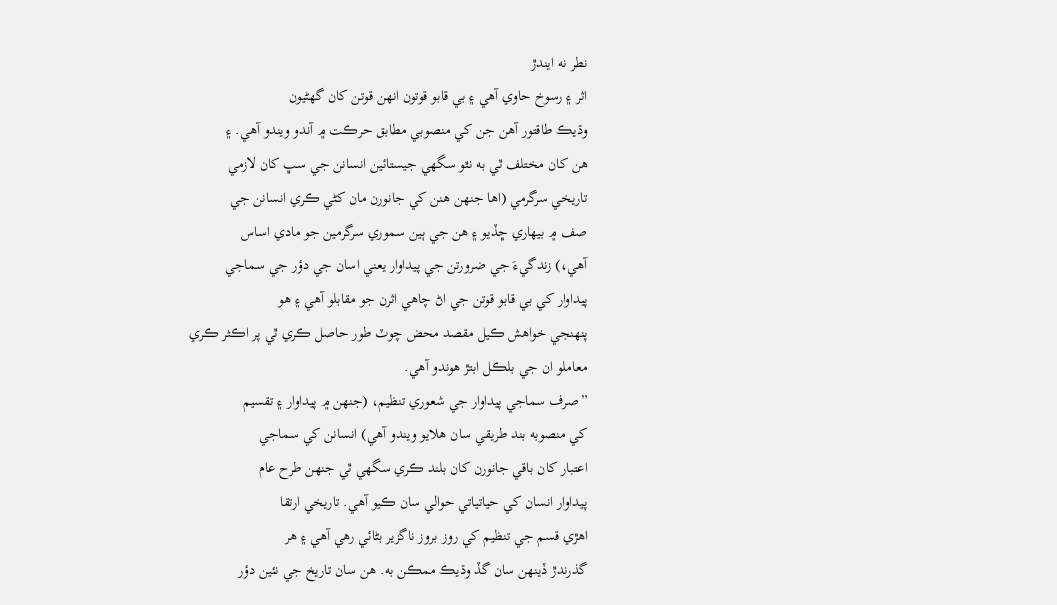نطر نه ايندڙ
اثر ۽ رسوخ حاوي آهي ۽ بي قابو قوتون انهن قوتن کان گهڻيون
وڌيڪ طاقتور آهن جن کي منصوبي مطابق حرڪت ۾ آندو ويندو آهي. ۽
هن کان مختلف ٿي به نٿو سگهي جيستائين انسانن جي سڀ کان لازمي
تاريخي سرگرمي (اها جنهن هنن کي جانورن مان کڻي ڪري انسانن جي
صف ۾ بيهاري ڇڏيو ۽ هن جي ٻين سموري سرگرمين جو مادي اساس
آهي،) زندگيءَ جي ضرورتن جي پيداوار يعني اسان جي دؤر جي سماجي
پيداوار کي بي قابو قوتن جي اڻ چاهي اثرن جو مقابلو آهي ۽ هو
پنهنجي خواهش ڪيل مقصد محض چوٽ طور حاصل ڪري ٿي پر اڪثر ڪري
معاملو ان جي بلڪل ابتڙ هوندو آهي.
”صرف سماجي پيداوار جي شعوري تنظيم، (جنهن ۾ پيداوار ۽ تقسيم
کي منصوبه بند طريقي سان هلايو ويندو آهي) انسانن کي سماجي
اعتبار کان باقي جانورن کان بلند ڪري سگهي ٿي جنهن طرح عام
پيداوار انسان کي حياتياتي حوالي سان ڪيو آهي. تاريخي ارتقا
اهڙي قسم جي تنظيم کي روز بروز ناگزير بڻائي رهي آهي ۽ هر
گذرندڙ ڏينهن سان گڏ وڌيڪ ممڪن به. هن سان تاريخ جي نئين دؤر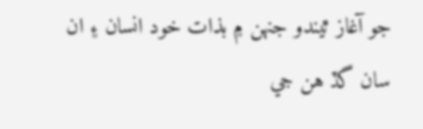جو آغاز ٿيندو جنهن ۾ بذات خود انسان ۽ ان سان گڏ هن جي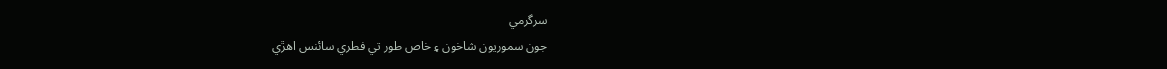سرگرمي
جون سموريون شاخون ۽ خاص طور تي فطري سائنس اهڙي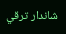شاندار ترقي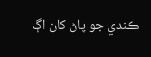ڪندي جو پاڻ کان اڳ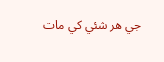جي هر شئي کي مات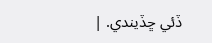ڏئي ڇڏيندي. |